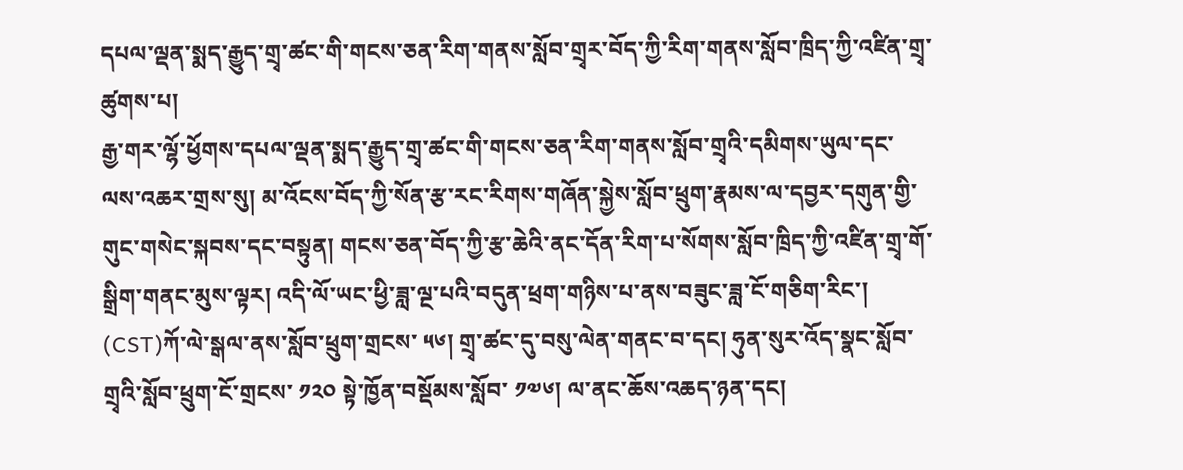དཔལ་ལྡན་སྨད་རྒྱུད་གྲྭ་ཚང་གི་གངས་ཅན་རིག་གནས་སློབ་གྲྭར་བོད་ཀྱི་རིག་གནས་སློབ་ཁྲིད་ཀྱི་འཛིན་གྲྭ་ཚུགས་པ།
རྒྱ་གར་ལྷོ་ཕྱོགས་དཔལ་ལྡན་སྨད་རྒྱུད་གྲྭ་ཚང་གི་གངས་ཅན་རིག་གནས་སློབ་གྲྭའི་དམིགས་ཡུལ་དང་ལས་འཆར་གྲས་སུ། མ་འོངས་བོད་ཀྱི་སོན་རྩ་རང་རིགས་གཞོན་སྐྱེས་སློབ་ཕྲུག་རྣམས་ལ་དབྱར་དགུན་གྱི་གུང་གསེང་སྐབས་དང་བསྟུན། གངས་ཅན་བོད་ཀྱི་རྩ་ཆེའི་ནང་དོན་རིག་པ་སོགས་སློབ་ཁྲིད་ཀྱི་འཛིན་གྲྭ་གོ་སྒྲིག་གནང་མུས་ལྟར། འདི་ལོ་ཡང་ཕྱི་ཟླ་ལྔ་པའི་བདུན་ཕྲག་གཉིས་པ་ནས་བཟུང་ཟླ་ངོ་གཅིག་རིང་། (CST)ཀོ་ལེ་སྒལ་ནས་སློབ་ཕྲུག་གྲངས་ ༥༦། གྲྭ་ཚང་དུ་བསུ་ལེན་གནང་བ་དང། ཧུན་སུར་འོད་སྣང་སློབ་གྲྭའི་སློབ་ཕྲུག་ངོ་གྲངས་ ༡༢༠ སྟེ་ཁྱོན་བསྡོམས་སློབ་ ༡༧༦། ལ་ནང་ཆོས་འཆད་ཉན་དང།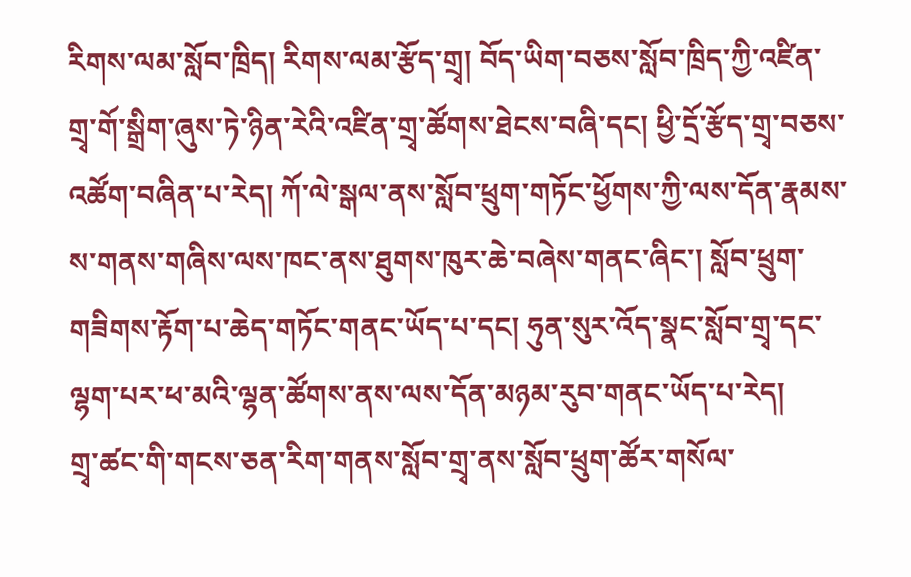རིགས་ལམ་སློབ་ཁྲིད། རིགས་ལམ་རྩོད་གྲྭ། བོད་ཡིག་བཅས་སློབ་ཁྲིད་ཀྱི་འཛིན་གྲྭ་གོ་སྒྲིག་ཞུས་ཏེ་ཉིན་རེའི་འཛིན་གྲྭ་ཚོགས་ཐེངས་བཞི་དང། ཕྱི་དྲོ་རྩོད་གྲྭ་བཅས་འཚོག་བཞིན་པ་རེད། ཀོ་ལེ་སྒལ་ནས་སློབ་ཕྲུག་གཏོང་ཕྱོགས་ཀྱི་ལས་དོན་རྣམས་ས་གནས་གཞིས་ལས་ཁང་ནས་ཐུགས་ཁུར་ཆེ་བཞེས་གནང་ཞིང་། སློབ་ཕྲུག་གཟིགས་རྟོག་པ་ཆེད་གཏོང་གནང་ཡོད་པ་དང། ཧུན་སུར་འོད་སྣང་སློབ་གྲྭ་དང་ལྷག་པར་ཕ་མའི་ལྷན་ཚོགས་ནས་ལས་དོན་མཉམ་རུབ་གནང་ཡོད་པ་རེད།
གྲྭ་ཚང་གི་གངས་ཅན་རིག་གནས་སློབ་གྲྭ་ནས་སློབ་ཕྲུག་ཚོར་གསོལ་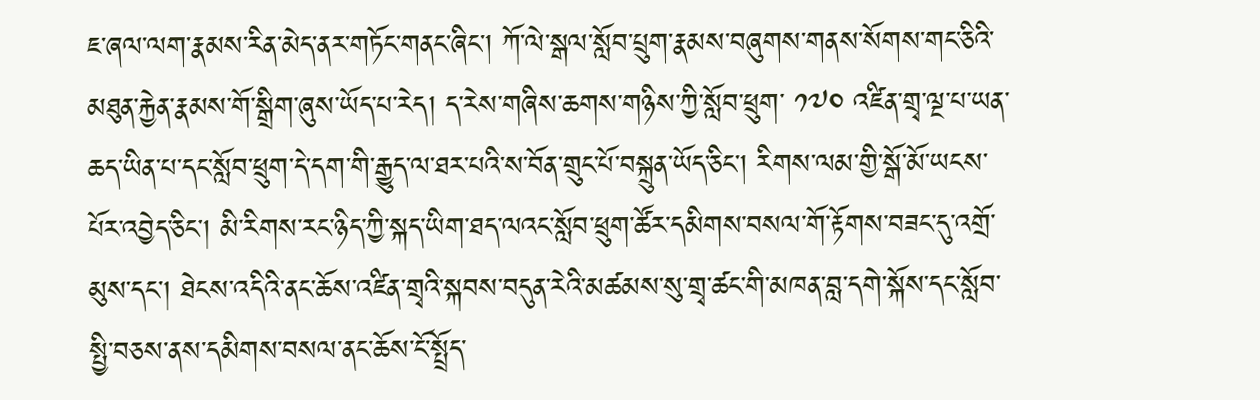ཇ་ཞལ་ལག་རྣམས་རིན་མེད་ནར་གཏོང་གནང་ཞིང་། ཀོ་ལེ་སྒལ་སློབ་པྲུག་རྣམས་བཞུགས་གནས་སོགས་གང་ཅིའི་མཐུན་རྐྱེན་རྣམས་གོ་སྒྲིག་ཞུས་ཡོད་པ་རེད། ད་རེས་གཞིས་ཆགས་གཉིས་ཀྱི་སློབ་ཕྲུག་ ༡༧༠ འཛིན་གྲྭ་ལྔ་པ་ཡན་ཆད་ཡིན་པ་དང་སློབ་ཕྲུག་དེ་དག་གི་རྒྱུད་ལ་ཐར་པའི་ས་བོན་གྲུང་པོ་བསྐྲུན་ཡོད་ཅིང་། རིགས་ལམ་གྱི་སྒོ་མོ་ཡངས་པོར་འབྱེད་ཅིང། མི་རིགས་རང་ཉིད་ཀྱི་སྐད་ཡིག་ཐད་ལའང་སློབ་ཕྲུག་ཚོར་དམིགས་བསལ་གོ་རྟོགས་བཟང་དུ་འགྲོ་མུས་དང། ཐེངས་འདིའི་ནང་ཆོས་འཛིན་གྲྭའི་སྐབས་བདུན་རེའི་མཚམས་སུ་གྲྭ་ཚང་གི་མཁན་བླ་དགེ་སྐོས་དང་སློབ་སྤྱི་བཅས་ནས་དམིགས་བསལ་ནང་ཆོས་ངོ་སྤྲོད་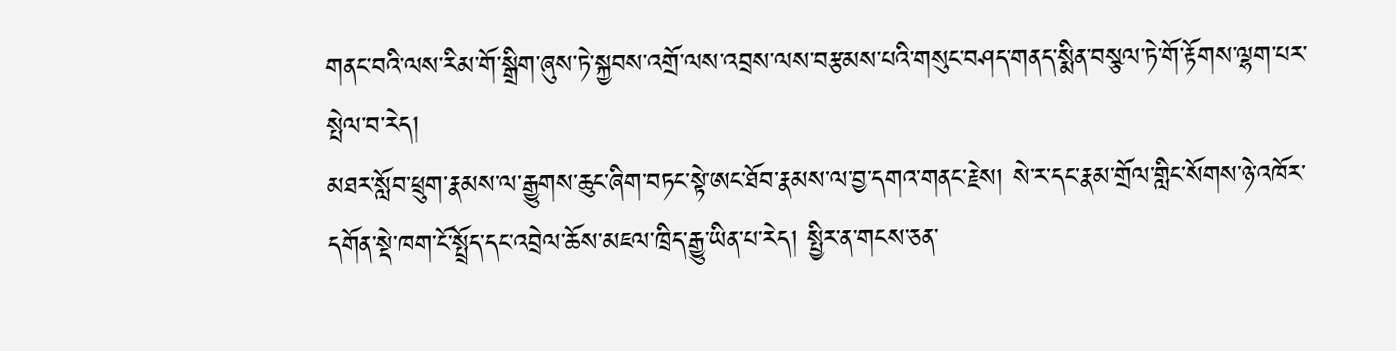གནང་བའི་ལས་རིམ་གོ་སྒྲིག་ཞུས་ཏེ་སྐྱབས་འགྲོ་ལས་འབྲས་ལས་བརྩམས་པའི་གསུང་བཤད་གནད་སྨིན་བསྩལ་ཏེ་གོ་རྟོགས་ལྷག་པར་སྤེལ་བ་རེད།
མཐར་སློབ་ཕྲུག་རྣམས་ལ་རྒྱུགས་ཆུང་ཞིག་བཏང་སྟེ་ཨང་ཐོབ་རྣམས་ལ་བྱ་དགའ་གནང་རྗེས། སེ་ར་དང་རྣམ་གྲོལ་གླིང་སོགས་ཉེ་འཁོར་དགོན་སྡེ་ཁག་ངོ་སྤྲོད་དང་འབྲེལ་ཆོས་མཇལ་ཁྲིད་རྒྱུ་ཡིན་པ་རེད། སྤྱིར་ན་གངས་ཅན་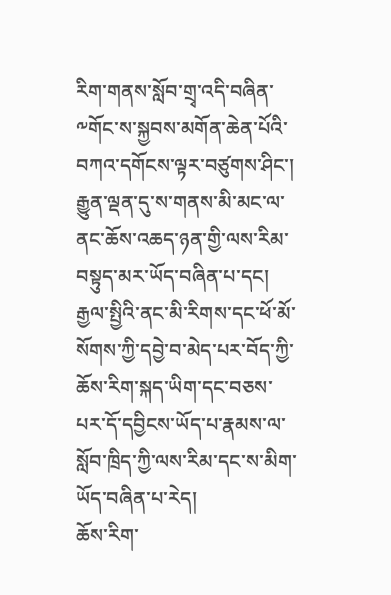རིག་གནས་སློབ་གྲྭ་འདི་བཞིན་༸གོང་ས་སྐྱབས་མགོན་ཆེན་པོའི་བཀའ་དགོངས་ལྟར་བཙུགས་ཤིང་། རྒྱུན་ལྡན་དུ་ས་གནས་མི་མང་ལ་ནང་ཆོས་འཆད་ཉན་གྱི་ལས་རིམ་བསྟུད་མར་ཡོད་བཞིན་པ་དང། རྒྱལ་སྤྱིའི་ནང་མི་རིགས་དང་ཕོ་མོ་སོགས་ཀྱི་དབྱེ་བ་མེད་པར་བོད་ཀྱི་ཆོས་རིག་སྐད་ཡིག་དང་བཅས་པར་དོ་དབྱིངས་ཡོད་པ་རྣམས་ལ་སློབ་ཁྲིད་ཀྱི་ལས་རིམ་དང་ས་མིག་ཡོད་བཞིན་པ་རེད།
ཆོས་རིག་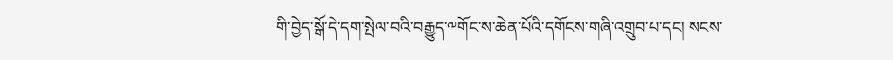གི་བྱེད་སྒོ་དེ་དག་སྤེལ་བའི་བརྒྱུད་༸གོང་ས་ཆེན་པོའི་དགོངས་གཞི་འགྲུབ་པ་དང། སངས་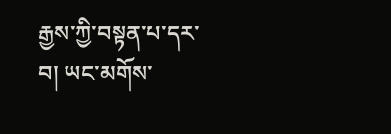རྒྱས་ཀྱི་བསྟན་པ་དར་བ། ཡང་མགོས་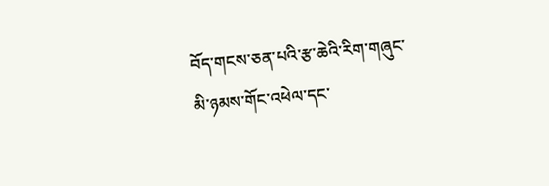བོད་གངས་ཅན་པའི་རྩ་ཆེའི་རིག་གཞུང་མི་ཉམས་གོང་འཕེལ་དང་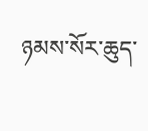ཉམས་སོར་ཆུད་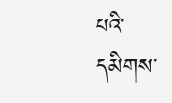པའི་དམིགས་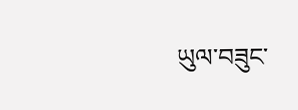ཡུལ་བཟུང་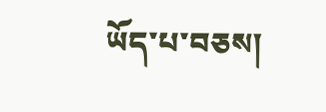ཡོད་པ་བཅས།